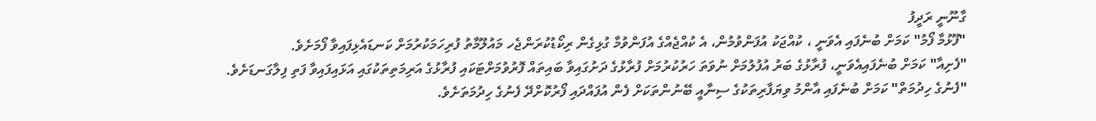ގާނޫނީ ރަދީފު
"ފޫޅުމާ ފޯމު" ކަމަށް ބުނެފައި އެވަނީ ، ކުއްޖަކު އުފަންވުމުން، އެ ކުއްޖެއްގެ އުފަންވުމާ ގުޅިގެން ރިކޯޑުކުރަންޖެހ މައުލޫމާތު ފުރިހަމަކުރުމަށް ކަނޑައެޅިފައިވާ ފޯމަށެވެ.
"ފެށިއާ" ކަމަށް ބުނެފައިއެވަނީ، ފުރާޅުގެ ބަރު އުފުލުމަށް ނުވަތަ ހަރުކުރުމަށް ފުރާޅުގެ ދަށުގައިވާ ބައިތައް ފޮރުވުމަށްޓަކައި ފުރާޅުގެ އަރިމަތިތަކުގައި އަޅައިފައިވާ ފަތި ފިލާގަނޑަށެވެ.
"ފެނުގެ ހިދުމަތް" ކަމަށް ބުނެފައި އާންމު ވިޔަފާރިތަކުގެ ސިނާއީ ބޭނުންތަކަށް ފެން އުފައްދައި ފޯރުކޮށްދޭ ފެނުގެ ހިދުމަތަށެވެ.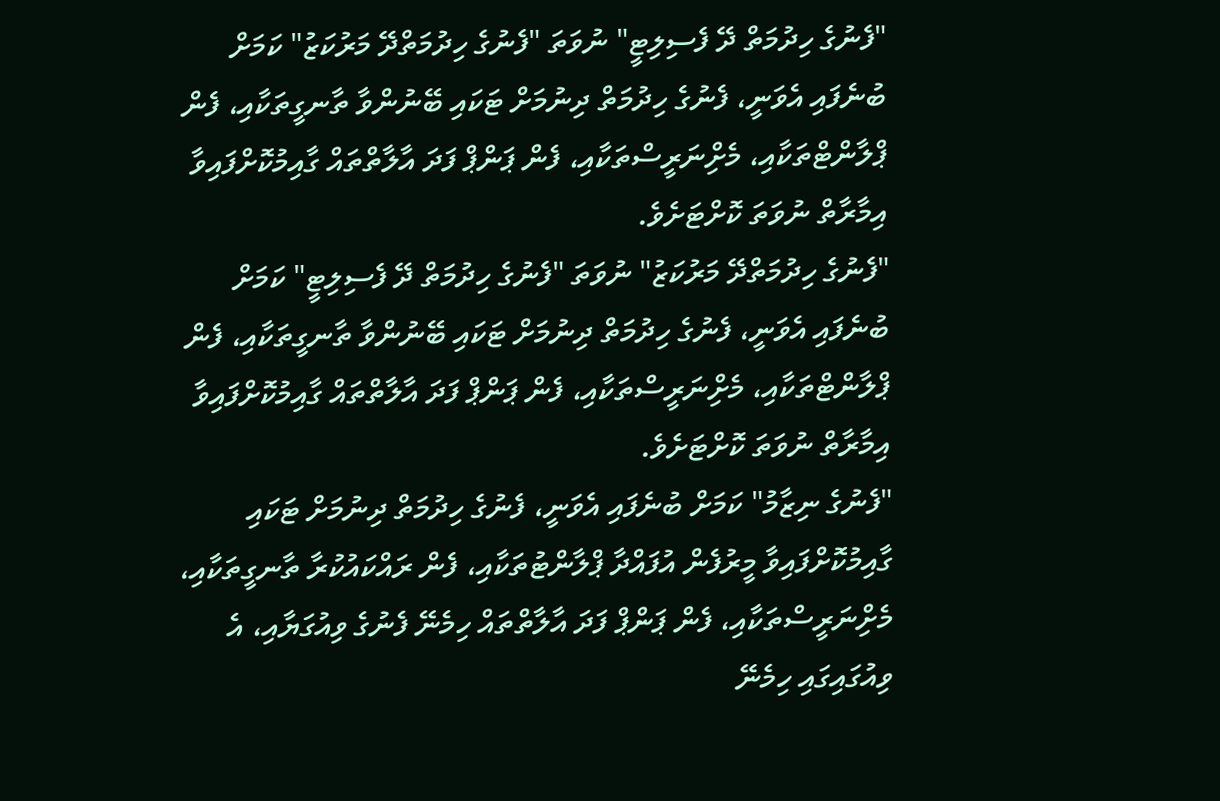"ފެނުގެ ހިދުމަތް ދޭ ފެސިލިޓީ" ނުވަތަ "ފެނުގެ ހިދުމަތްދޭ މަރުކަޒު" ކަމަށް ބުނެފައި އެވަނީ، ފެނުގެ ހިދުމަތް ދިނުމަށް ޓަކައި ބޭނުންވާ ތާނގީތަކާއި، ފެން ޕްލާންޓްތަކާއި، މެށްިނަރީސްތަކާއި، ފެން ޕަންޕް ފަދަ އާލާތްތައް ގާއިމުކޮށްފައިވާ އިމާރާތް ނުވަތަ ކޮށްޓަށެވެ.
"ފެނުގެ ހިދުމަތްދޭ މަރުކަޒު" ނުވަތަ "ފެނުގެ ހިދުމަތް ދޭ ފެސިލިޓީ" ކަމަށް ބުނެފައި އެވަނީ، ފެނުގެ ހިދުމަތް ދިނުމަށް ޓަކައި ބޭނުންވާ ތާނގީތަކާއި، ފެން ޕްލާންޓްތަކާއި، މެށްިނަރީސްތަކާއި، ފެން ޕަންޕް ފަދަ އާލާތްތައް ގާއިމުކޮށްފައިވާ އިމާރާތް ނުވަތަ ކޮށްޓަށެވެ.
"ފެނުގެ ނިޒާމު" ކަމަށް ބުނެފައި އެވަނީ، ފެނުގެ ހިދުމަތް ދިނުމަށް ޓަކައި ގާއިމުކޮށްފައިވާ މީރުފެން އުފައްދާ ޕްލާންޓުތަކާއި، ފެން ރައްކައުކުރާ ތާނގީތަކާއި، މެށްިނަރީސްތަކާއި، ފެން ޕަންޕް ފަދަ އާލާތްތައް ހިމެނޭ ފެނުގެ ވިއުގަޔާއި، އެ ވިއުގައިގައި ހިމެނޭ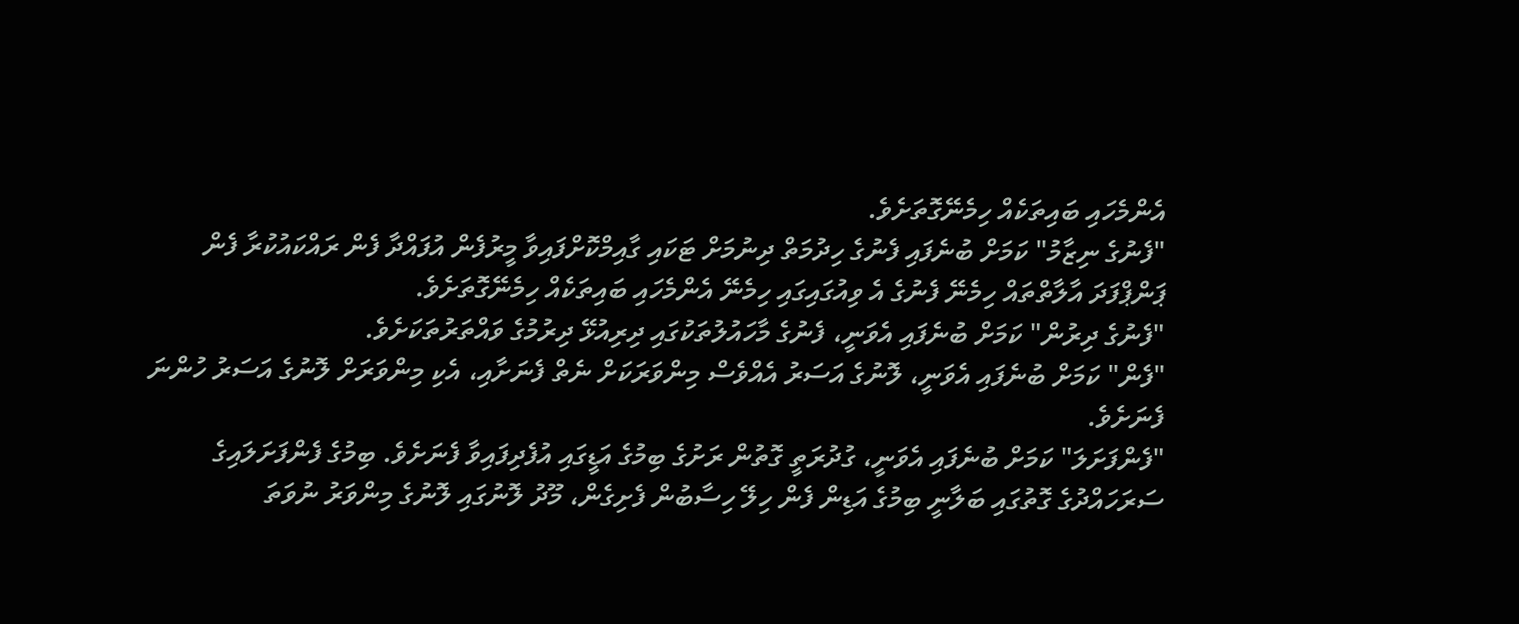އެންމެހައި ބައިތަކެއް ހިމެނޭގޮތަށެވެ.
"ފެނުގެ ނިޒާމު" ކަމަށް ބުނެފައި ފެނުގެ ހިދުމަތް ދިނުމަށް ޓަކައި ގާއިމްކޮށްފައިވާ މީރުފެން އުފައްދާ ފެން ރައްކައުކުރާ ފެން ޕަންޕްފަދަ އާލާތްތައް ހިމެނޭ ފެނުގެ އެ ވިއުގައިގައި ހިމެނޭ އެންމެހައި ބައިތަކެއް ހިމެނޭގޮތަށެވެ.
"ފެނުގެ ދިރުން" ކަމަށް ބުނެފައި އެވަނީ، ފެނުގެ މާހައުލުތަކުގައި ދިރިއުޅޭ ދިރުމުގެ ވައްތަރުތަކަށެވެ.
"ފެން" ކަމަށް ބުނެފައި އެވަނީ، ލޮނުގެ އަސަރު އެއްވެސް މިންވަރަކަށް ނެތް ފެނަށާއި، އެކި މިންވަރަށް ލޮނުގެ އަސަރު ހުންނަ ފެނަށެވެ.
"ފެންފަށަލަ" ކަމަށް ބުނެފައި އެވަނީ، ގުދުރަތީ ގޮތުން ރަށުގެ ބިމުގެ އަޑީގައި އުފެދިފައިވާ ފެނަށެވެ. ބިމުގެ ފެންފަށަލައިގެ ސަރަހައްދުގެ ގޮތުގައި ބަލާނީ ބިމުގެ އަޑިން ފެން ހިލޭ ހިސާބުން ފެށިގެން، މޫދު ލޮނުގައި ލޮނުގެ މިންވަރު ނުވަތަ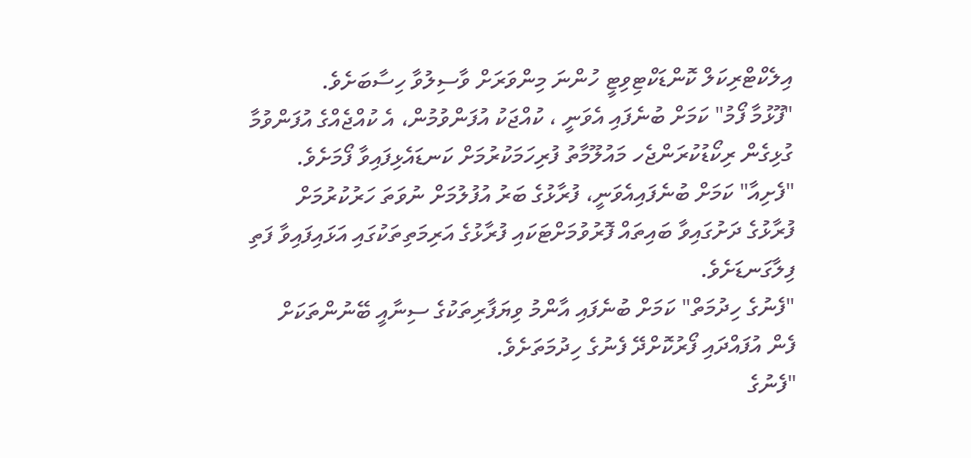އިލެކްޓްރިކަލް ކޮންޑަކްޓިވިޓީ ހުންނަ މިންވަރަށް ވާސިލުވާ ހިސާބަށެވެ.
"ފޫޅުމާ ފޯމު" ކަމަށް ބުނެފައި އެވަނީ ، ކުއްޖަކު އުފަންވުމުން، އެ ކުއްޖެއްގެ އުފަންވުމާ ގުޅިގެން ރިކޯޑުކުރަންޖެހ މައުލޫމާތު ފުރިހަމަކުރުމަށް ކަނޑައެޅިފައިވާ ފޯމަށެވެ.
"ފެށިއާ" ކަމަށް ބުނެފައިއެވަނީ، ފުރާޅުގެ ބަރު އުފުލުމަށް ނުވަތަ ހަރުކުރުމަށް ފުރާޅުގެ ދަށުގައިވާ ބައިތައް ފޮރުވުމަށްޓަކައި ފުރާޅުގެ އަރިމަތިތަކުގައި އަޅައިފައިވާ ފަތި ފިލާގަނޑަށެވެ.
"ފެނުގެ ހިދުމަތް" ކަމަށް ބުނެފައި އާންމު ވިޔަފާރިތަކުގެ ސިނާއީ ބޭނުންތަކަށް ފެން އުފައްދައި ފޯރުކޮށްދޭ ފެނުގެ ހިދުމަތަށެވެ.
"ފެނުގެ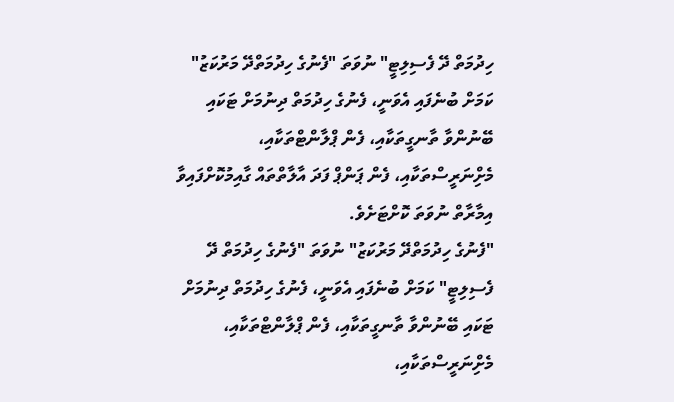ހިދުމަތް ދޭ ފެސިލިޓީ" ނުވަތަ "ފެނުގެ ހިދުމަތްދޭ މަރުކަޒު" ކަމަށް ބުނެފައި އެވަނީ، ފެނުގެ ހިދުމަތް ދިނުމަށް ޓަކައި ބޭނުންވާ ތާނގީތަކާއި، ފެން ޕްލާންޓްތަކާއި، މެށްިނަރީސްތަކާއި، ފެން ޕަންޕް ފަދަ އާލާތްތައް ގާއިމުކޮށްފައިވާ އިމާރާތް ނުވަތަ ކޮށްޓަށެވެ.
"ފެނުގެ ހިދުމަތްދޭ މަރުކަޒު" ނުވަތަ "ފެނުގެ ހިދުމަތް ދޭ ފެސިލިޓީ" ކަމަށް ބުނެފައި އެވަނީ، ފެނުގެ ހިދުމަތް ދިނުމަށް ޓަކައި ބޭނުންވާ ތާނގީތަކާއި، ފެން ޕްލާންޓްތަކާއި، މެށްިނަރީސްތަކާއި،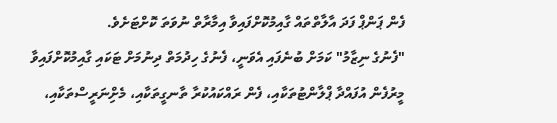ފެން ޕަންޕް ފަދަ އާލާތްތައް ގާއިމުކޮށްފައިވާ އިމާރާތް ނުވަތަ ކޮށްޓަށެވެ.
"ފެނުގެ ނިޒާމު" ކަމަށް ބުނެފައި އެވަނީ، ފެނުގެ ހިދުމަތް ދިނުމަށް ޓަކައި ގާއިމުކޮށްފައިވާ މީރުފެން އުފައްދާ ޕްލާންޓުތަކާއި، ފެން ރައްކައުކުރާ ތާނގީތަކާއި، މެށްިނަރީސްތަކާއި،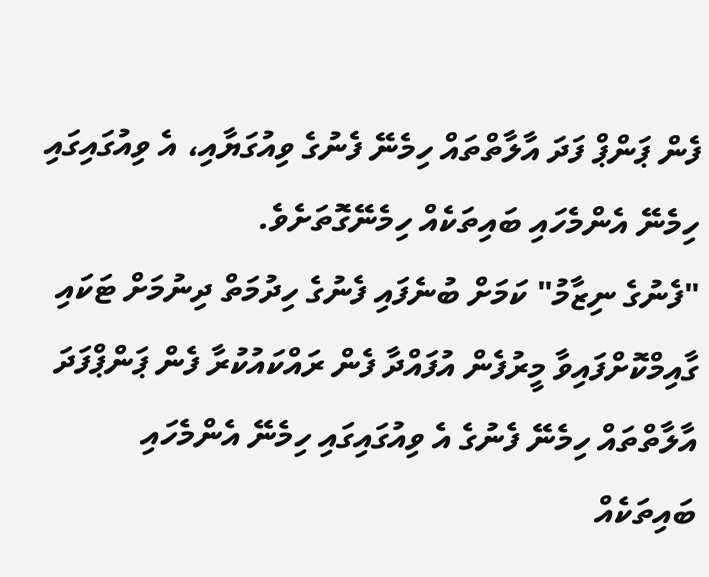ފެން ޕަންޕް ފަދަ އާލާތްތައް ހިމެނޭ ފެނުގެ ވިއުގަޔާއި، އެ ވިއުގައިގައި ހިމެނޭ އެންމެހައި ބައިތަކެއް ހިމެނޭގޮތަށެވެ.
"ފެނުގެ ނިޒާމު" ކަމަށް ބުނެފައި ފެނުގެ ހިދުމަތް ދިނުމަށް ޓަކައި ގާއިމްކޮށްފައިވާ މީރުފެން އުފައްދާ ފެން ރައްކައުކުރާ ފެން ޕަންޕްފަދަ އާލާތްތައް ހިމެނޭ ފެނުގެ އެ ވިއުގައިގައި ހިމެނޭ އެންމެހައި ބައިތަކެއް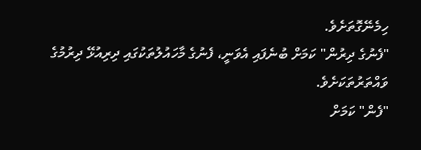ހިމެނޭގޮތަށެވެ.
"ފެނުގެ ދިރުން" ކަމަށް ބުނެފައި އެވަނީ، ފެނުގެ މާހައުލުތަކުގައި ދިރިއުޅޭ ދިރުމުގެ ވައްތަރުތަކަށެވެ.
"ފެން" ކަމަށް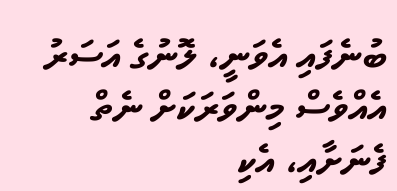ބުނެފައި އެވަނީ، ލޮނުގެ އަސަރު އެއްވެސް މިންވަރަކަށް ނެތް ފެނަށާއި، އެކި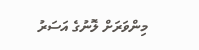މިންވަރަށް ލޮނުގެ އަސަރު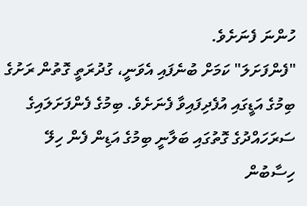ހުންނަ ފެނަށެވެ.
"ފެންފަށަލަ" ކަމަށް ބުނެފައި އެވަނީ، ގުދުރަތީ ގޮތުން ރަށުގެ ބިމުގެ އަޑީގައި އުފެދިފައިވާ ފެނަށެވެ. ބިމުގެ ފެންފަށަލައިގެ ސަރަހައްދުގެ ގޮތުގައި ބަލާނީ ބިމުގެ އަޑިން ފެން ހިލޭ ހިސާބުން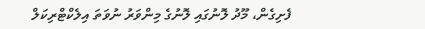ފެށިގެން، މޫދު ލޮނުގައި ލޮނުގެ މިންވަރު ނުވަތަ އިލެކްޓްރިކަލް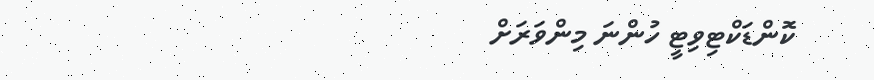ކޮންޑަކްޓިވިޓީ ހުންނަ މިންވަރަށް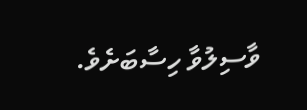ވާސިލުވާ ހިސާބަށެވެ.